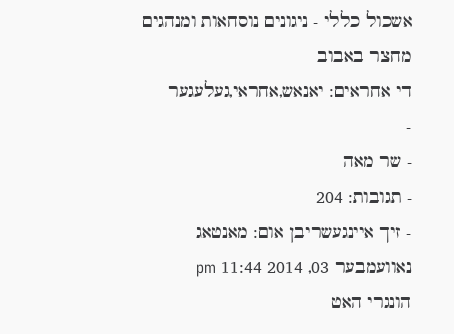אשכול כללי - ניגונים נוסחאות ומנהגים מחצר באבוב
די אחראים: יאנאש,אחראי,געלעגער
-
- שר מאה
- תגובות: 204
- זיך איינגעשריבן אום: מאנטאג נאוועמבער 03, 2014 11:44 pm
הונגרי האט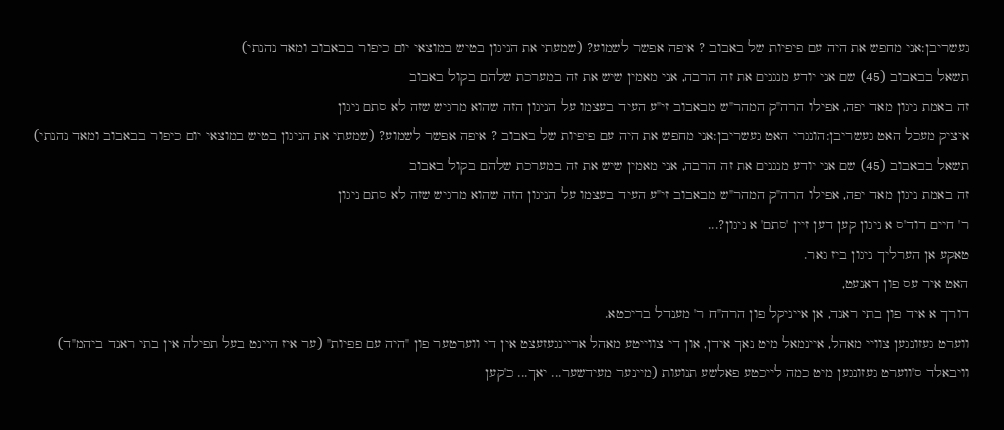געשריבן:אני מחפש את היה עם פיפיות של באבוב ? איפה אפשר לשמוע? (שמעתי את הניגון בטיש במוצאי יום כיפור בבאבוב ומאד נהנתי)
תשאל בבאבוב (45) שם אני יודע מנגנים את זה הרבה, אני מאמין שיש את זה במערכת שלהם בקול באבוב
זה באמת ניגון מאד יפה, אפילו הרה"ק המהר"ש מבאבוב זי"ע העיד בעצמו על הניגון הזה שהוא מרגיש שזה לא סתם ניגון
איציק מעכל האט געשריבן:הונגרי האט געשריבן:אני מחפש את היה עם פיפיות של באבוב ? איפה אפשר לשמוע? (שמעתי את הניגון בטיש במוצאי יום כיפור בבאבוב ומאד נהנתי)
תשאל בבאבוב (45) שם אני יודע מנגנים את זה הרבה, אני מאמין שיש את זה במערכת שלהם בקול באבוב
זה באמת ניגון מאד יפה, אפילו הרה"ק המהר"ש מבאבוב זי"ע העיד בעצמו על הניגון הזה שהוא מרגיש שזה לא סתם ניגון
ר' חיים דוד'ס א ניגון קען דען זיין 'סתם' א ניגון?...
טאקע אן הערליך ניגון ביז גאר.
האט איר עס פון דאנעט,
דורך א איד פון בתי ראנד, אן אייניקל פון הרה"ח ר' מענדל בריכטא.
ווערט געזונגען צוויי מאהל, איינמאל מיט נאך אידן, און די צווייטע מאהל אריינגעזעצט אין די ווערטער פון "היה עם פפיות" (ער איז היינט בעל תפילה אין בתי ראנד ביהמ"ד)
וויבאלד ס'ווערט געזונגען מיט כמה לייכטע פאלשע תנועות (מיינער מעידשער... יאך... כ'קען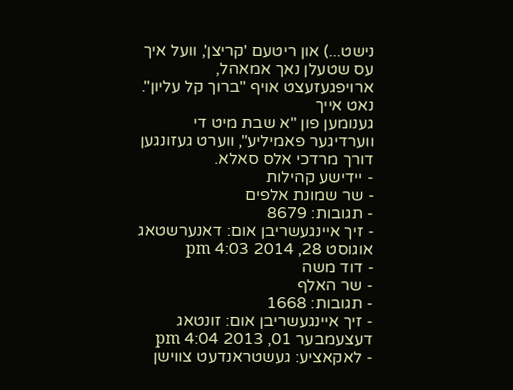נישט...) און ריטעם 'קריצן', וועל איך עס שטעלן נאך אמאהל, ארויפגעזעצט אויף "ברוך קל עליון".
נאט אייך
גענומען פון "א שבת מיט די ווערדיגער פאמיליע", ווערט געזונגען דורך מרדכי אלס סאלא.
- יידישע קהילות
- שר שמונת אלפים
- תגובות: 8679
- זיך איינגעשריבן אום: דאנערשטאג אוגוסט 28, 2014 4:03 pm
- דוד משה
- שר האלף
- תגובות: 1668
- זיך איינגעשריבן אום: זונטאג דעצעמבער 01, 2013 4:04 pm
- לאקאציע: געשטראנדעט צווישן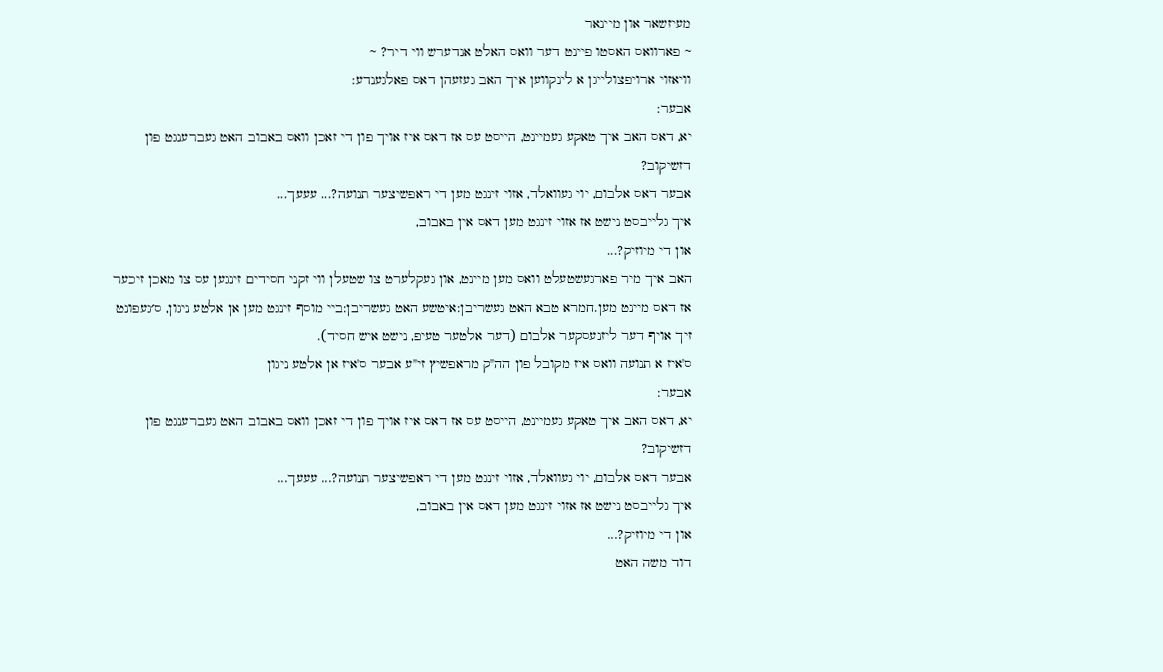מעיזשאר און מיינאר
~ פארוואס האסטו פיינט דער וואס האלט אנדערש ווי דיר? ~
וויאזוי ארויפצולייגן א לינקווען איך האב געזעהן דאס פאלגענדע:
אבער:
יא, דאס האב איך טאקע געמיינט, הייסט עס אז דאס איז אויך פון די זאכן וואס באבוב האט געברענגט פון דזשיקוב?
אבער דאס אלבום, יוי געוואלד, אזוי זינגט מען די ראפשיצער תנועה?... עעעך...
איך גלייבסט נישט אז אזוי זינגט מען דאס אין באבוב,
און די מיוזיק?...
האב איך מיר פארגעשטעלט וואס מען מיינט, און געקלערט צו שטעלן ווי זקני חסידים זינגען עס צו מאכן זיכער אז דאס מיינט מען.חמרא טבא האט געשריבן:איטשע האט געשריבן:ביי מוסף זינגט מען אן אלטע ניגון, ס׳געפונט זיך אויף דער ליזנעסקער אלבום (דער אלטער טעיפ, נישט איש חסיד).
ס'איז א תנועה וואס איז מקובל פון הה"ק מראפשיץ זי"ע אבער ס'איז אן אלטע ניגון
אבער:
יא, דאס האב איך טאקע געמיינט, הייסט עס אז דאס איז אויך פון די זאכן וואס באבוב האט געברענגט פון דזשיקוב?
אבער דאס אלבום, יוי געוואלד, אזוי זינגט מען די ראפשיצער תנועה?... עעעך...
איך גלייבסט נישט אז אזוי זינגט מען דאס אין באבוב,
און די מיוזיק?...
דוד משה האט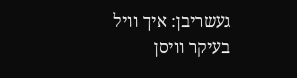געשריבן: איך וויל בעיקר וויסן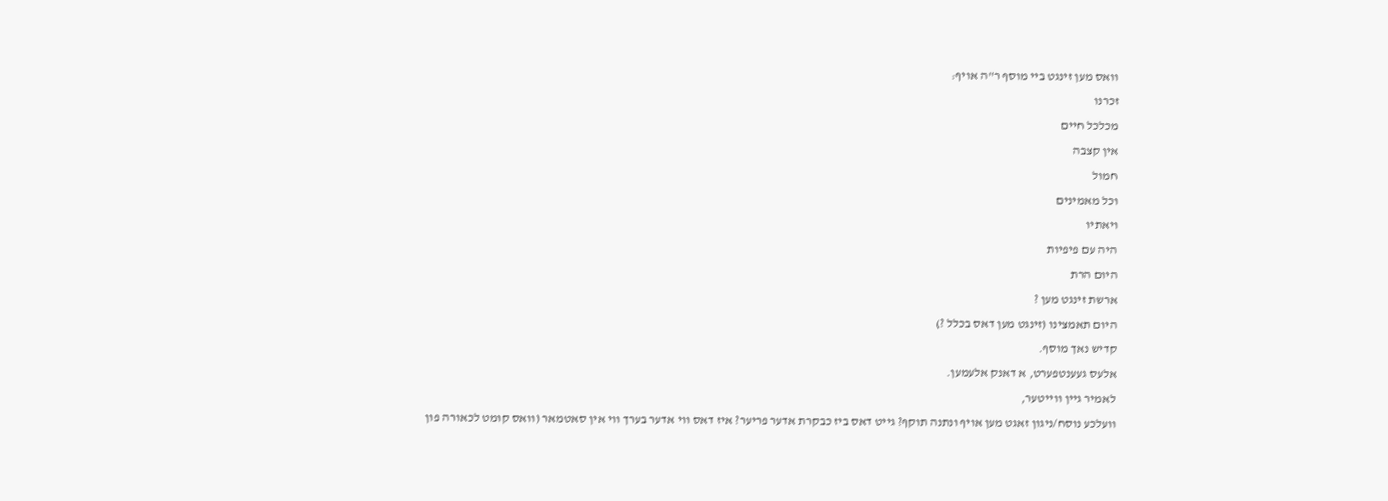וואס מען זינגט ביי מוסף ר"ה אויף:
זכרנו
מכלכל חיים
אין קצבה
חמול
וכל מאמינים
ויאתיו
היה עם פיפיות
היום הרת
ארשת זינגט מען ?
היום תאמצינו (זינגט מען דאס בכלל ?)
קדיש נאך מוסף.
אלעס געענטפערט, א דאנק אלעמען.
לאמיר גיין ווייטער,
וועלכע נוסח/ניגון זאגט מען אויף ונתנה תוקף? גייט דאס ביז כבקרת אדער פריער? איז דאס ווי אדער בערך ווי אין סאטמאר (וואס קומט לכאורה פון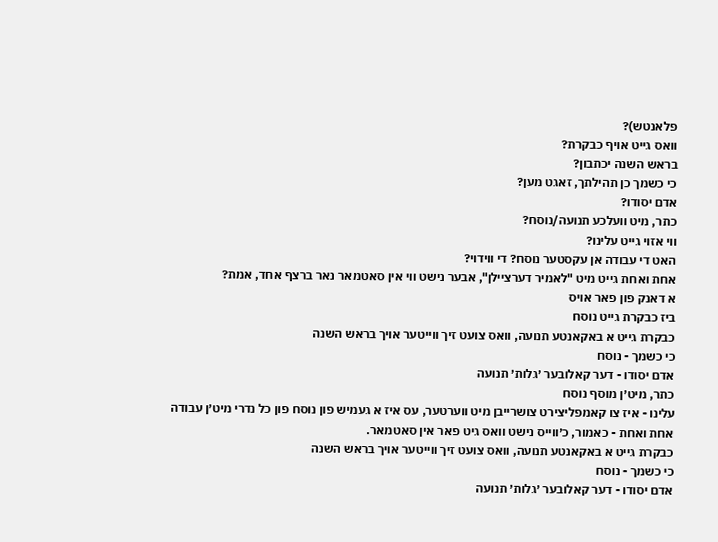פלאנטש)?
וואס גייט אויף כבקרת?
בראש השנה יכתבון?
כי כשמך כן תהילתך, זאגט מען?
אדם יסודו?
כתר, מיט וועלכע תנועה/נוסח?
ווי אזוי גייט עלינו?
האט די עבודה אן עקסטער נוסח? די ווידוי?
אחת ואחת גייט מיט "לאמיר דערציילן", אבער נישט ווי אין סאטמאר נאר ברצף אחד, אמת?
א דאנק פון פאר אויס
ביז כבקרת גייט נוסח
כבקרת גייט א באקאנטע תנועה, וואס צועט זיך ווייטער אויך בראש השנה
כי כשמך - נוסח
אדם יסודו - דער קאלובער ׳גלות׳ תנועה
כתר, מיט׳ן מוסף נוסח
עלינו - איז צו קאמפליצירט צושרייבן מיט ווערטער, עס איז א געמיש פון נוסח פון כל נדרי מיט׳ן עבודה
אחת ואחת - כאמור, כ׳ווייס נישט וואס גיט פאר אין סאטמאר.
כבקרת גייט א באקאנטע תנועה, וואס צועט זיך ווייטער אויך בראש השנה
כי כשמך - נוסח
אדם יסודו - דער קאלובער ׳גלות׳ תנועה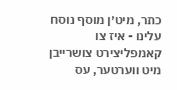כתר, מיט׳ן מוסף נוסח
עלינו - איז צו קאמפליצירט צושרייבן מיט ווערטער, עס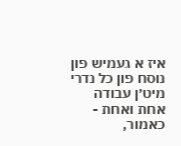איז א געמיש פון נוסח פון כל נדרי מיט׳ן עבודה
אחת ואחת - כאמור,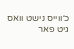כ׳ווייס נישט וואס גיט פאר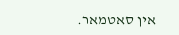אין סאטמאר.